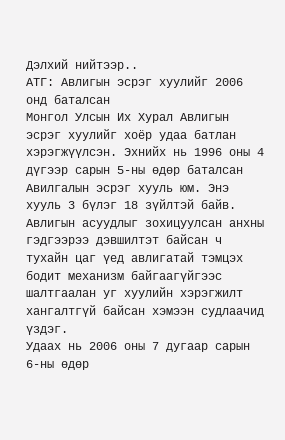Дэлхий нийтээр..
АТГ: Авлигын эсрэг хуулийг 2006 онд баталсан
Монгол Улсын Их Хурал Авлигын эсрэг хуулийг хоёр удаа батлан хэрэгжүүлсэн. Эхнийх нь 1996 оны 4 дүгээр сарын 5-ны өдөр баталсан Авилгалын эсрэг хууль юм. Энэ хууль 3 бүлэг 18 зүйлтэй байв. Авлигын асуудлыг зохицуулсан анхны гэдгээрээ дэвшилтэт байсан ч тухайн цаг үед авлигатай тэмцэх бодит механизм байгаагүйгээс шалтгаалан уг хуулийн хэрэгжилт хангалтгүй байсан хэмээн судлаачид үздэг.
Удаах нь 2006 оны 7 дугаар сарын 6-ны өдөр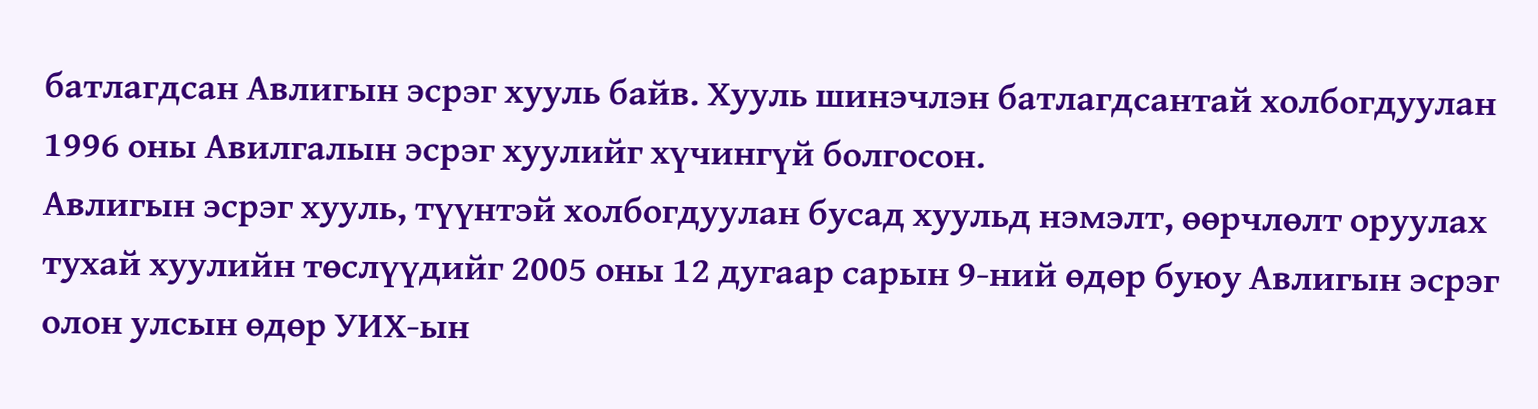батлагдсан Авлигын эсрэг хууль байв. Хууль шинэчлэн батлагдсантай холбогдуулан 1996 оны Авилгалын эсрэг хуулийг хүчингүй болгосон.
Авлигын эсрэг хууль, түүнтэй холбогдуулан бусад хуульд нэмэлт, өөрчлөлт оруулах тухай хуулийн төслүүдийг 2005 оны 12 дугаар сарын 9-ний өдөр буюу Авлигын эсрэг олон улсын өдөр УИХ-ын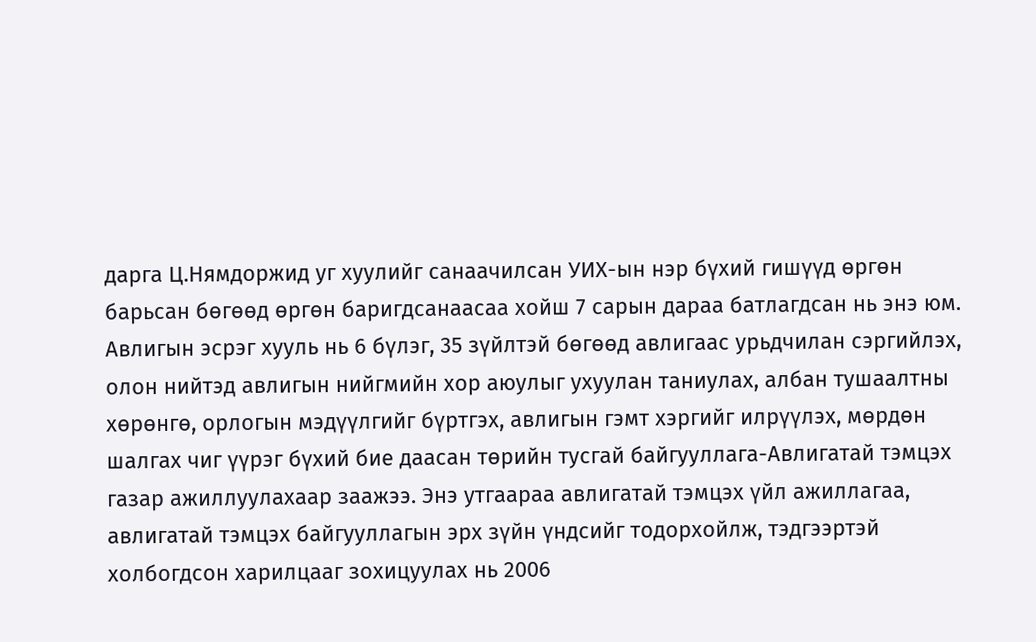дарга Ц.Нямдоржид уг хуулийг санаачилсан УИХ-ын нэр бүхий гишүүд өргөн барьсан бөгөөд өргөн баригдсанаасаа хойш 7 сарын дараа батлагдсан нь энэ юм.
Авлигын эсрэг хууль нь 6 бүлэг, 35 зүйлтэй бөгөөд авлигаас урьдчилан сэргийлэх, олон нийтэд авлигын нийгмийн хор аюулыг ухуулан таниулах, албан тушаалтны хөрөнгө, орлогын мэдүүлгийг бүртгэх, авлигын гэмт хэргийг илрүүлэх, мөрдөн шалгах чиг үүрэг бүхий бие даасан төрийн тусгай байгууллага-Авлигатай тэмцэх газар ажиллуулахаар заажээ. Энэ утгаараа авлигатай тэмцэх үйл ажиллагаа, авлигатай тэмцэх байгууллагын эрх зүйн үндсийг тодорхойлж, тэдгээртэй холбогдсон харилцааг зохицуулах нь 2006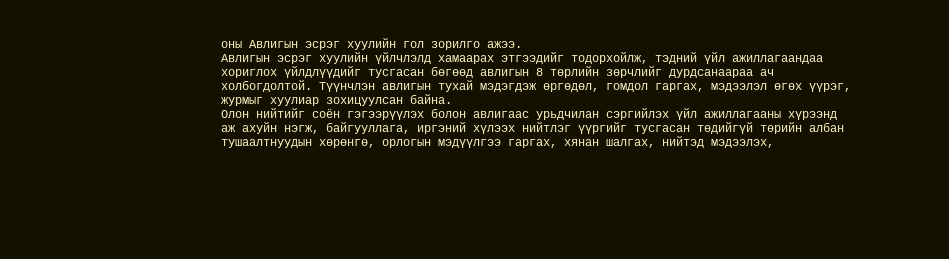оны Авлигын эсрэг хуулийн гол зорилго ажээ.
Авлигын эсрэг хуулийн үйлчлэлд хамаарах этгээдийг тодорхойлж, тэдний үйл ажиллагаандаа хориглох үйлдлүүдийг тусгасан бөгөөд авлигын 8 төрлийн зөрчлийг дурдсанаараа ач холбогдолтой. Түүнчлэн авлигын тухай мэдэгдэж өргөдөл, гомдол гаргах, мэдээлэл өгөх үүрэг, журмыг хуулиар зохицуулсан байна.
Олон нийтийг соён гэгээрүүлэх болон авлигаас урьдчилан сэргийлэх үйл ажиллагааны хүрээнд аж ахуйн нэгж, байгууллага, иргэний хүлээх нийтлэг үүргийг тусгасан төдийгүй төрийн албан тушаалтнуудын хөрөнгө, орлогын мэдүүлгээ гаргах, хянан шалгах, нийтэд мэдээлэх,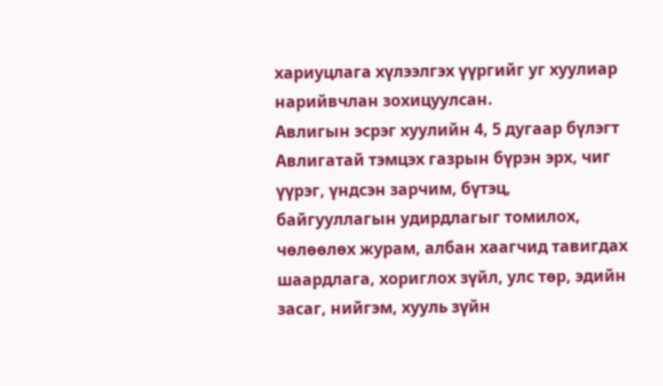хариуцлага хүлээлгэх үүргийг уг хуулиар нарийвчлан зохицуулсан.
Авлигын эсрэг хуулийн 4, 5 дугаар бүлэгт Авлигатай тэмцэх газрын бүрэн эрх, чиг үүрэг, үндсэн зарчим, бүтэц, байгууллагын удирдлагыг томилох, чөлөөлөх журам, албан хаагчид тавигдах шаардлага, хориглох зүйл, улс төр, эдийн засаг, нийгэм, хууль зүйн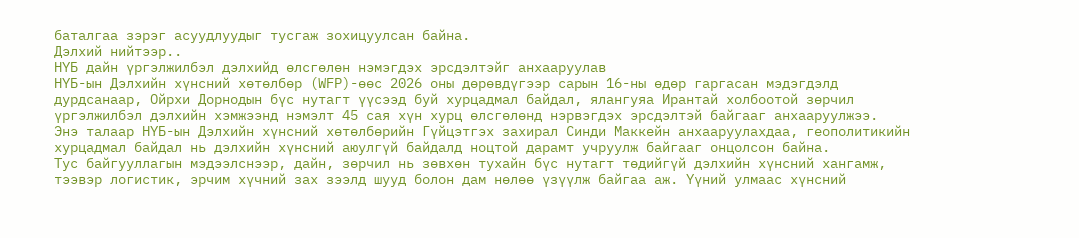баталгаа зэрэг асуудлуудыг тусгаж зохицуулсан байна.
Дэлхий нийтээр..
НҮБ дайн үргэлжилбэл дэлхийд өлсгөлөн нэмэгдэх эрсдэлтэйг анхааруулав
НҮБ-ын Дэлхийн хүнсний хөтөлбөр (WFP)-өөс 2026 оны дөрөвдүгээр сарын 16-ны өдөр гаргасан мэдэгдэлд дурдсанаар, Ойрхи Дорнодын бүс нутагт үүсээд буй хурцадмал байдал, ялангуяа Ирантай холбоотой зөрчил үргэлжилбэл дэлхийн хэмжээнд нэмэлт 45 сая хүн хурц өлсгөлөнд нэрвэгдэх эрсдэлтэй байгааг анхааруулжээ.
Энэ талаар НҮБ-ын Дэлхийн хүнсний хөтөлбөрийн Гүйцэтгэх захирал Синди Маккейн анхааруулахдаа, геополитикийн хурцадмал байдал нь дэлхийн хүнсний аюулгүй байдалд ноцтой дарамт учруулж байгааг онцолсон байна.
Тус байгууллагын мэдээлснээр, дайн, зөрчил нь зөвхөн тухайн бүс нутагт төдийгүй дэлхийн хүнсний хангамж, тээвэр логистик, эрчим хүчний зах зээлд шууд болон дам нөлөө үзүүлж байгаа аж. Үүний улмаас хүнсний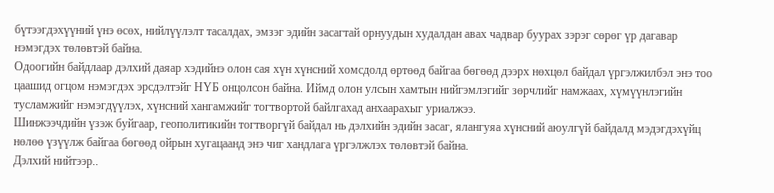бүтээгдэхүүний үнэ өсөх, нийлүүлэлт тасалдах, эмзэг эдийн засагтай орнуудын худалдан авах чадвар буурах зэрэг сөрөг үр дагавар нэмэгдэх төлөвтэй байна.
Одоогийн байдлаар дэлхий даяар хэдийнэ олон сая хүн хүнсний хомсдолд өртөөд байгаа бөгөөд дээрх нөхцөл байдал үргэлжилбэл энэ тоо цаашид огцом нэмэгдэх эрсдэлтэйг НҮБ онцолсон байна. Иймд олон улсын хамтын нийгэмлэгийг зөрчлийг намжаах, хүмүүнлэгийн тусламжийг нэмэгдүүлэх, хүнсний хангамжийг тогтвортой байлгахад анхаарахыг уриалжээ.
Шинжээчдийн үзэж буйгаар, геополитикийн тогтворгүй байдал нь дэлхийн эдийн засаг, ялангуяа хүнсний аюулгүй байдалд мэдэгдэхүйц нөлөө үзүүлж байгаа бөгөөд ойрын хугацаанд энэ чиг хандлага үргэлжлэх төлөвтэй байна.
Дэлхий нийтээр..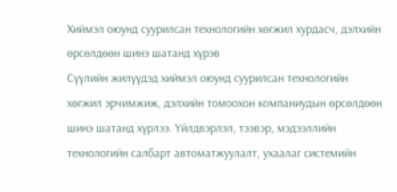Хиймэл оюунд суурилсан технологийн хөгжил хурдасч, дэлхийн өрсөлдөөн шинэ шатанд хүрэв
Сүүлийн жилүүдэд хиймэл оюунд суурилсан технологийн хөгжил эрчимжиж, дэлхийн томоохон компаниудын өрсөлдөөн шинэ шатанд хүрлээ. Үйлдвэрлэл, тээвэр, мэдээллийн технологийн салбарт автоматжуулалт, ухаалаг системийн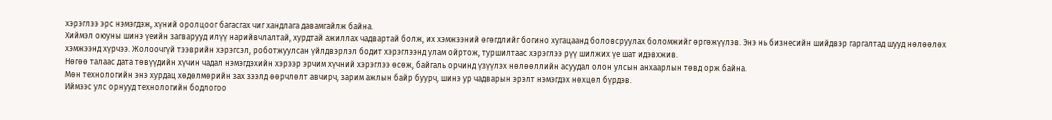хэрэглээ эрс нэмэгдэж, хүний оролцоог багасгах чиг хандлага давамгайлж байна.
Хиймэл оюуны шинэ үеийн загварууд илүү нарийвчлалтай, хурдтай ажиллах чадвартай болж, их хэмжээний өгөгдлийг богино хугацаанд боловсруулах боломжийг өргөжүүлэв. Энэ нь бизнесийн шийдвэр гаргалтад шууд нөлөөлөх хэмжээнд хүрчээ. Жолоочгүй тээврийн хэрэгсэл, роботжуулсан үйлдвэрлэл бодит хэрэглээнд улам ойртож, туршилтаас хэрэглээ рүү шилжих үе шат идэвхжив.
Нөгөө талаас дата төвүүдийн хүчин чадал нэмэгдэхийн хэрээр эрчим хүчний хэрэглээ өсөж, байгаль орчинд үзүүлэх нөлөөллийн асуудал олон улсын анхаарлын төвд орж байна.
Мөн технологийн энэ хурдац хөдөлмөрийн зах зээлд өөрчлөлт авчирч, зарим ажлын байр буурч, шинэ ур чадварын эрэлт нэмэгдэх нөхцөл бүрдэв.
Иймээс улс орнууд технологийн бодлогоо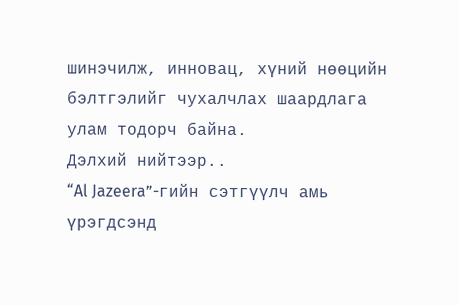шинэчилж, инновац, хүний нөөцийн бэлтгэлийг чухалчлах шаардлага улам тодорч байна.
Дэлхий нийтээр..
“Al Jazeera”-гийн сэтгүүлч амь үрэгдсэнд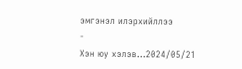эмгэнэл илэрхийллээ
-
Хэн юу хэлэв...2024/05/21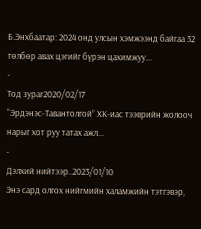Б.Энхбаатар: 2024 онд улсын хэмжээнд байгаа 32 төлбөр авах цэгийг бүрэн цахимжуу...
-
Тод зураг2020/02/17
“Эрдэнэс-Тавантолгой” ХК-иас тээврийн жолооч нарыг хот руу татах ажл...
-
Дэлхий нийтээр..2023/01/10
Энэ сард олгох нийгмийн халамжийн тэтгэвэр,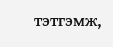тэтгэмж,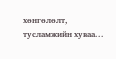хөнгөлөлт, тусламжийн хуваа...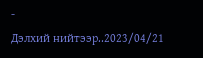-
Дэлхий нийтээр..2023/04/21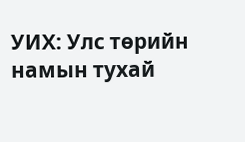УИХ: Улс төрийн намын тухай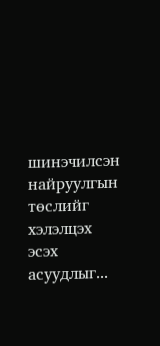шинэчилсэн найруулгын төслийг хэлэлцэх эсэх асуудлыг...